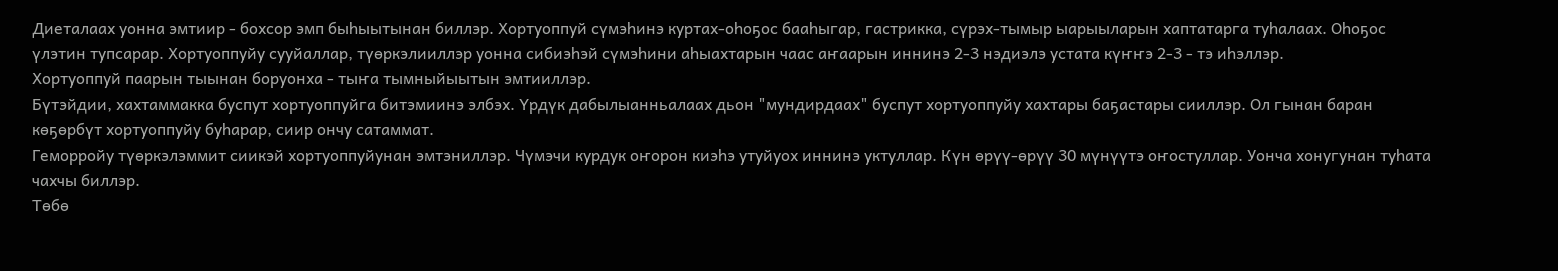Диеталаах уонна эмтиир - бохсор эмп быһыытынан биллэр. Хортуоппуй сүмэһинэ куртах-оһоҕос бааһыгар, гастрикка, сүрэх-тымыр ыарыыларын хаптатарга туһалаах. Оһоҕос үлэтин тупсарар. Хортуоппуйу сууйаллар, түөркэлииллэр уонна сибиэһэй сүмэһини аһыахтарын чаас аҥаарын иннинэ 2-3 нэдиэлэ устата күҥҥэ 2-3 - тэ иһэллэр.
Хортуоппуй паарын тыынан боруонха - тыҥа тымныйыытын эмтииллэр.
Бүтэйдии, хахтаммакка буспут хортуоппуйга битэмиинэ элбэх. Үрдүк дабылыанньалаах дьон "мундирдаах" буспут хортуоппуйу хахтары баҕастары сииллэр. Ол гынан баран көҕөрбүт хортуоппуйу буһарар, сиир ончу сатаммат.
Геморройу түөркэлэммит сиикэй хортуоппуйунан эмтэниллэр. Чүмэчи курдук оҥорон киэһэ утуйуох иннинэ уктуллар. Күн өрүү-өрүү 30 мүнүүтэ оҥостуллар. Уонча хонугунан туһата чахчы биллэр.
Төбө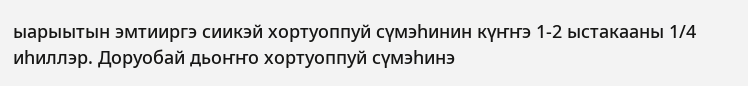ыарыытын эмтииргэ сиикэй хортуоппуй сүмэһинин күҥҥэ 1-2 ыстакааны 1/4 иһиллэр. Доруобай дьоҥҥо хортуоппуй сүмэһинэ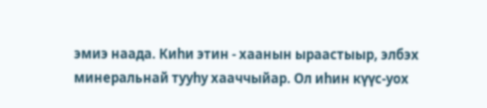эмиэ наада. Киһи этин - хаанын ыраастыыр, элбэх минеральнай тууһу хааччыйар. Ол иһин күүс-уох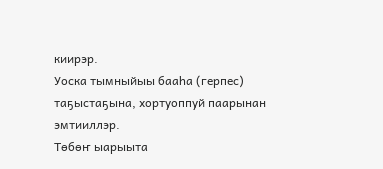киирэр.
Уоска тымныйыы бааһа (герпес) таҕыстаҕына, хортуоппуй паарынан эмтииллэр.
Төбөҥ ыарыыта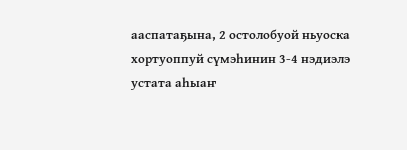ааспатаҕына, 2 остолобуой ньуоска хортуоппуй сүмэһинин 3-4 нэдиэлэ устата аһыаҥ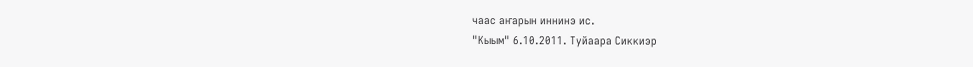чаас аҥарын иннинэ ис.
"Кыым" 6.10.2011. Туйаара Сиккиэр